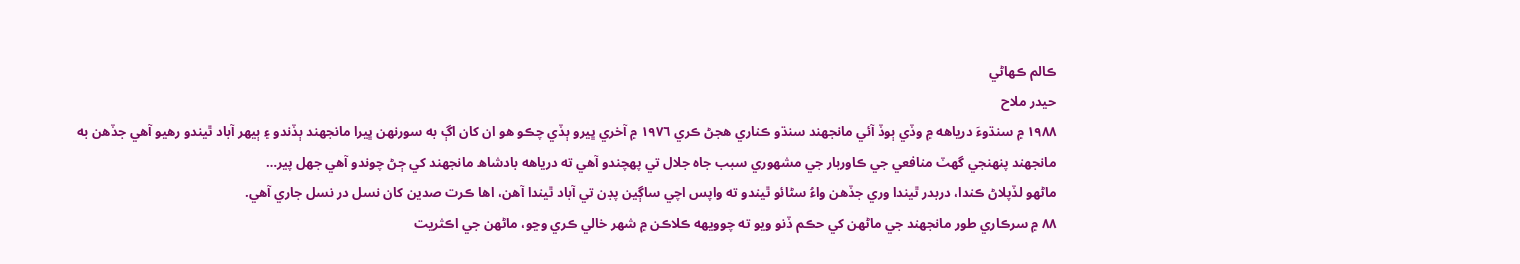ڪالم ڪھاڻي
حیدر ملاح
١٩٨٨ ۾ سنڌوءَ درياهه ۾ وڏي ٻوڏ آئي مانجهند سنڌو ڪناري هجڻ ڪري ١٩٧٦ ۾ آخري ڀيرو ٻڏي چڪو هو ان کان اڳ به سورنهن ڀيرا مانجهند ٻڏندو ۽ ٻيهر آباد ٿيندو رهيو آهي جڏهن به مانجهند پنھنجي گهٽ منافعي جي ڪاوربار جي مشهوري سبب جاه جلال تي پهچندو آهي ته درياهه بادشاھ مانجھند کي ڄڻ چوندو آهي جهل پير…
ماڻهو لڏپلاڻ ڪندا، دربدر ٿيندا وري جڏهن واءُ سڻائو ٿيندو ته واپس اچي ساڳين پڊن تي آباد ٿيندا آهن، اها ڪرت صدين کان نسل در نسل جاري آهي.
٨٨ ۾ سرڪاري طور مانجهند جي ماڻهن کي حڪم ڏنو ويو ته چوويهه ڪلاڪن ۾ شهر خالي ڪري وڃو، ماڻهن جي اڪثريت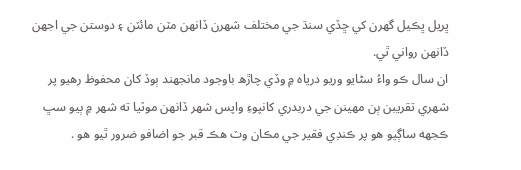ڀريل ڀڪيل گهرن کي ڇڏي سنڌ جي مختلف شهرن ڏانھن مٽن مائٽن ۽ دوستن جي اجهن ڏانهن رواني ٿي.
ان سال ڪو واءُ سڻايو وريو درياه ۾ وڏي چاڙھ باوجود مانجھند ٻوڏ کان محفوظ رهيو پر شهري تقريبن ٻن مهينن جي دربدري کانپوءِ واپس شهر ڏانهن موٽيا ته شهر ۾ ٻيو سڀ ڪجهه ساڳيو هو پر ڪنڊي فقير جي مڪان وٽ هڪ قبر جو اضافو ضرور ٿيو هو .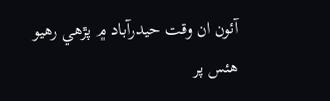آئون ان وقت حيدرآباد ۾ پڙهي رهيو هئس پر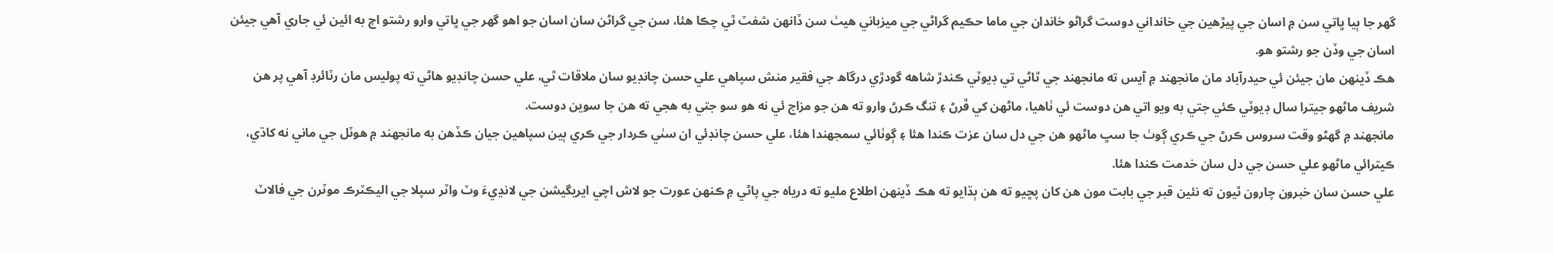گهر جا ٻيا ڀاتي سن ۾ اسان جي پيڙهين جي خانداني دوست گراڻو خاندان جي ماما حڪيم گراڻي جي ميزباني هيٺ سن ڏانهن شفٽ ٿي چڪا هئا، سن جي گراڻن سان اسان جو اهو گهر جي ڀاتي وارو رشتو اڄ به ائين ئي جاري آهي جيئن اسان جي وڏن جو رشتو هو.
هڪ ڏينهن مان جيئن ئي حيدرآباد مان مانجهند ۾ آيس ته مانجهند جي ٿاڻي تي ڊيوٽي ڪندڙ شاهه گودڙي درگاھ جي فقير منش سپاهي علي حسن چانڊيو سان ملاقات ٿي، علي حسن چانڊيو هاڻي ته پوليس مان رٽائرڊ آهي پر هن شريف ماڻهو جيترا سال ڊيوٽي ڪئي جتي به ويو اتي هن دوست ئي ٺاهيا، ماڻھن کي ڦرڻ ۽ تنگ ڪرڻ وارو ته هن جو مزاج ئي نه هو سو جتي به هجي ته هن جا سوين دوست.
مانجھند ۾ گهڻو وقت سروس ڪرڻ جي ڪري ڳوٺ جا سڀ ماڻهو هن جي دل سان عزت ڪندا هئا ۽ ڳوٺائي سمجهندا هئا، علي حسن چانڊئي ان سٺي ڪردار جي ڪري ٻين سپاهين جيان ڪڏهن به مانجهند ۾ هوٽل جي ماني نه کاڌي، ڪيترائي ماڻهو علي حسن جي دل سان خدمت ڪندا هئا.
علي حسن سان خبرون چارون ٿيون ته نئين قبر جي بابت مون هن کان پڇيو ته هن ٻڌايو ته هڪ ڏينھن اطلاع مليو ته درياه جي پاڻي ۾ ڪنهن عورت جو لاش اچي ايريگيشن جي لانڍيءَ وٽ واٽر سپلا جي اليڪٽرڪ موٽرن جي فالاٽ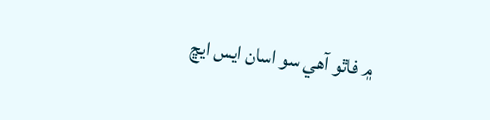۾ فاٿو آهي سو اسان ايس ايڇ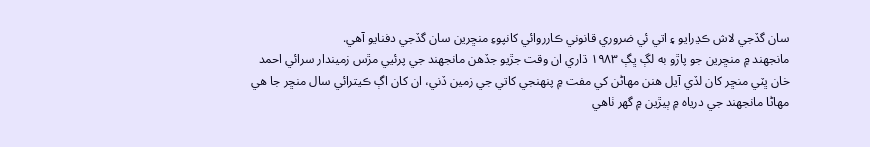سان گڏجي لاش ڪڍرايو ۽ اتي ئي ضروري قانوني ڪارروائي کانپوءِ منڇرين سان گڏجي دفنايو آهي.
مانجھند ۾ منڇرين جو پاڙو به لڳ ڀڳ ١٩٨٣ ڌاري ان وقت جڙيو جڏهن مانجهند جي پرئيي مڙس زميندار سرائي احمد خان ڀٽي منڇر کان لڏي آيل هنن مهاڻن کي مفت ۾ پنهنجي کاتي جي زمين ڏني، ان کان اڳ ڪيترائي سال منڇر جا هي مهاڻا مانجهند جي درياه ۾ ٻيڙين ۾ گهر ٺاهي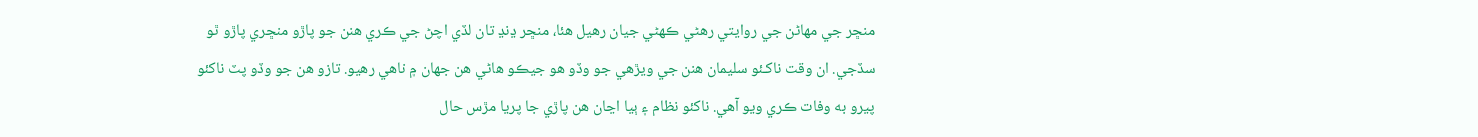منڇر جي مهاڻن جي روايتي رهڻي ڪهڻي جيان رهيل هئا، منڇر ڍنڍ تان لڏي اچڻ جي ڪري هنن جو پاڙو منڇري پاڙو ٿو سڏجي. ان وقت ناکـئو سليمان هنن جي ويڙهي جو وڏو هو جيڪو هاڻي هن جهان ۾ ناهي رهيو. تازو هن جو وڏو پٽ ناکئو پيرو به وفات ڪري ويو آهي. ناکئو نظام ۽ ٻيا اڃان هن پاڙي جا پريا مڙس حال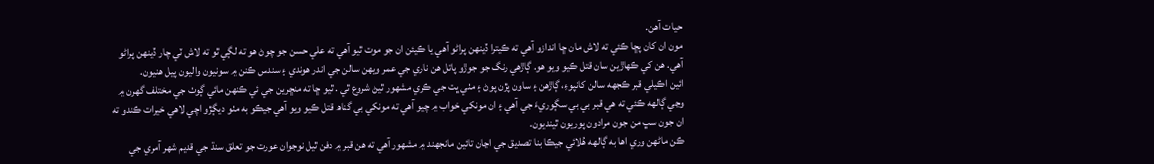حيات آهن.
مون ان کان پڇا ڪئي ته لاش مان ڇا اندازو آهي ته ڪيترا ڏينھن پراڻو آهي يا ڪيئن ان جو موت ٿيو آهي ته علي حسن جو چوڻ هو ته لڳي ٿو ته لاش ٽي چار ڏينهن پراڻو آهي. هن کي ڪهاڙين سان قتل ڪيو ويو هو. ڳاڙهي رنگ جو جوڙو پاتل هن ناري جي عمر ويهن سالن جي اندر هوندي ۽ سندس ڪنن ۾ سونيون واليون پيل هنيون.
ائين اڪيلي قبر ڪجهه سالن کانپوءِ، ڳاڙهن ۽ ساون پڙن پوڻ ۽ مٺي ڀت جي ڪري مشهور ٿيڻ شروع ٿي . ٿيو ڇا ته منڇرين جي ئي ڪنهن مائي ڳوٺ جي مختلف گهرن ۾ وڃي ڳالهه ڪئي ته هي قبر بي بي سڳوريءَ جي آهي ۽ ان مونکي خواب ۾ چيو آهي ته مونکي بي گناھ قتل ڪيو ويو آهي جيڪو به مٺو ديڳڙو اچي لاهي خيرات ڪندو ته ان جون سڀ من جون مرادون پوريون ٿينديون.
ڪن ماڻهن وري اها به ڳالهه هُلائي جيڪا بنا تصديق جي اڃان تائين مانجھند ۾ مشهور آهي ته هن قبر ۾ دفن ٿيل نوجوان عورت جو تعلق سنڌ جي قديم شهر آمري جي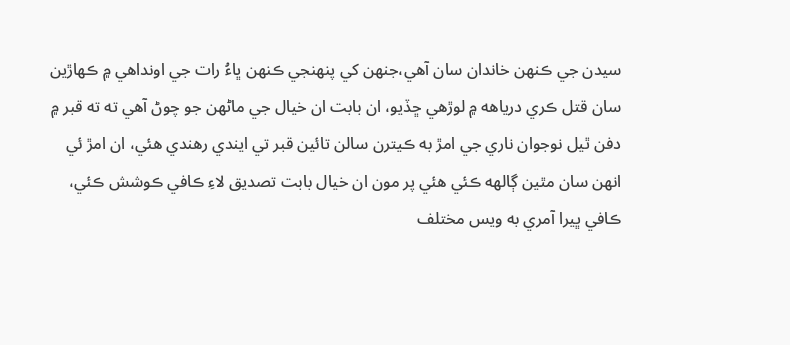سيدن جي ڪنهن خاندان سان آهي،جنهن کي پنهنجي ڪنهن ڀاءُ رات جي اونداهي ۾ ڪهاڙين سان قتل ڪري درياهه ۾ لوڙهي ڇڏيو، ان بابت ان خيال جي ماڻهن جو چوڻ آهي ته ته قبر ۾ دفن ٿيل نوجوان ناري جي امڙ به ڪيترن سالن تائين قبر تي ايندي رهندي هئي، ان امڙ ئي انهن سان مٿين ڳالهه ڪئي هئي پر مون ان خيال بابت تصديق لاءِ ڪافي ڪوشش ڪئي، ڪافي ڀيرا آمري به ويس مختلف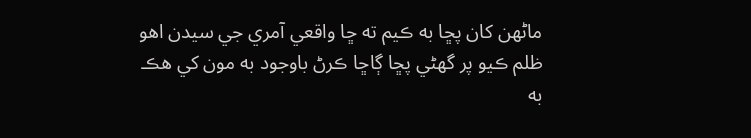ماڻهن کان پڇا به ڪيم ته ڇا واقعي آمري جي سيدن اهو ظلم ڪيو پر گهڻي پڇا ڳاڇا ڪرڻ باوجود به مون کي هڪ به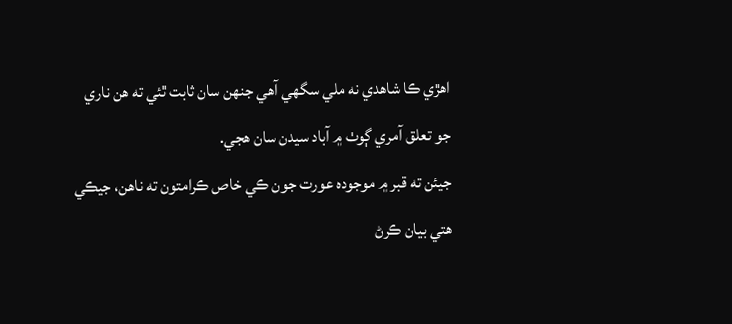اهڙي ڪا شاهدي نه ملي سگهي آهي جنهن سان ثابت ٿئي ته هن ناري جو تعلق آمري ڳوٺ ۾ آباد سيدن سان هجي.
جيئن ته قبر ۾ موجوده عورت جون ڪي خاص ڪرامتون ته ناهن، جيڪي هتي بيان ڪرڻ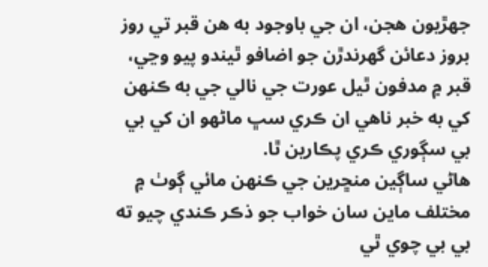جهڙيون هجن، ان جي باوجود به هن قبر تي روز بروز دعائن گهرندڙن جو اضافو ٿيندو پيو وڃي، قبر ۾ مدفون ٿيل عورت جي نالي جي به ڪنھن کي به خبر ناهي ان ڪري سڀ ماڻهو ان کي بي بي سڳوري ڪري پڪارين ٿا.
هاڻي ساڳين منڇرين جي ڪنهن مائي ڳوٺ ۾ مختلف ماين سان خواب جو ذڪر ڪندي چيو ته بي بي چوي ٿي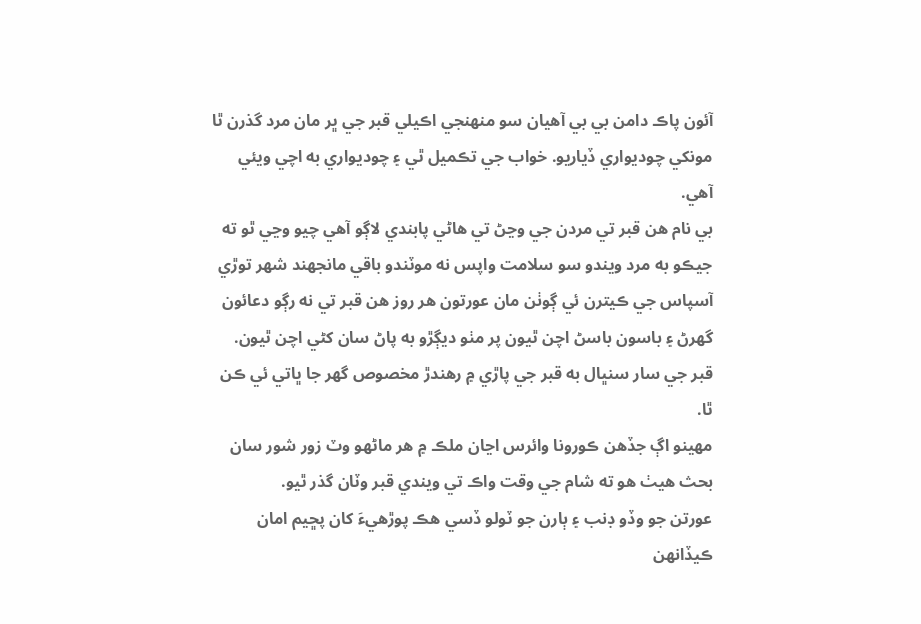آئون پاڪ دامن بي بي آهيان سو منهنجي اڪيلي قبر جي ڀر مان مرد گذرن ٿا مونکي چوديواري ڏياريو. خواب جي تڪميل ٿي ۽ چوديواري به اچي ويئي آهي.
بي نام هن قبر تي مردن جي وڃڻ تي هاڻي پابندي لاڳو آهي چيو وڃي ٿو ته جيڪو به مرد ويندو سو سلامت واپس نه موٽندو باقي مانجهند شهر توڙي آسپاس جي ڪيترن ئي ڳوٺن مان عورتون هر روز هن قبر تي نه رڳو دعائون گهرڻ ۽ باسون باسڻ اچن ٿيون پر مٺو ديڳڙو به پاڻ سان کڻي اچن ٿيون.
قبر جي سار سنڀال به قبر جي پاڙي ۾ رهندڙ مخصوص گهر جا ڀاتي ئي ڪن ٿا.
مهينو اڳ جڏهن ڪورونا وائرس اڃان ملڪ ۾ هر ماڻهو وٽ زور شور سان بحث هيٺ هو ته شام جي وقت واڪ تي ويندي قبر وٽان گذر ٿيو.
عورتن جو وڏو ڊنب ۽ ٻارن جو ٽولو ڏسي هڪ پوڙهيءَ کان پڇيم امان ڪيڏانهن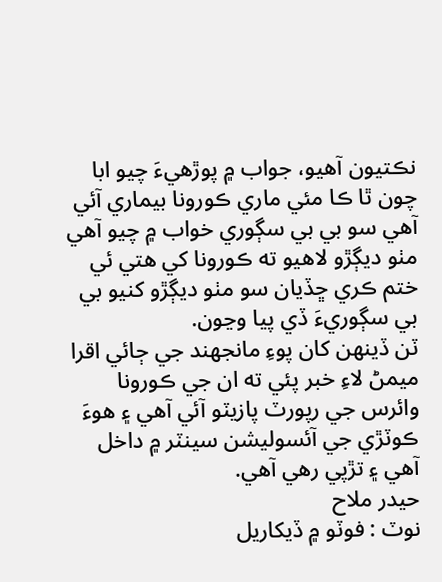نڪتيون آهيو، جواب ۾ پوڙهيءَ چيو ابا چون ٿا ڪا مئي ماري ڪورونا بيماري آئي آهي سو بي بي سڳوري خواب ۾ چيو آهي مٺو ديڳڙو لاهيو ته ڪورونا کي هتي ئي ختم ڪري ڇڏيان سو مٺو ديڳڙو کنيو بي بي سڳوريءَ ڏي پيا وڃون.
ٽن ڏينهن کان پوءِ مانجهند جي ڄائي اقرا ميمڻ لاءِ خبر پئي ته ان جي ڪورونا وائرس جي رپورٽ پازيٽو آئي آهي ۽ ھوءَ ڪوٽڙي جي آئسوليشن سينٽر ۾ داخل آھي ۽ تڙپي رهي آهي.
حيدر ملاح
نوٽ : فوٽو ۾ ڏيکاريل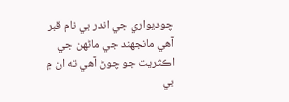چوديواري جي اندر بي نام قبر آهي مانجهند جي ماڻھن جي اڪثريت جو چوڻ آهي ته ان ۾ بي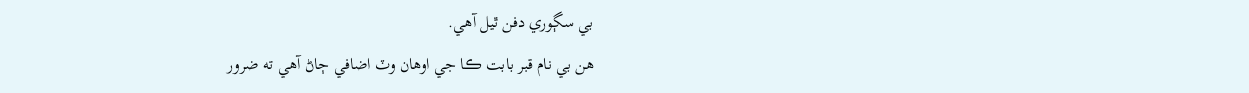بي سڳوري دفن ٿيل آهي.
هن بي نام قبر بابت ڪا جي اوهان وٽ اضافي ڄاڻ آهي ته ضرور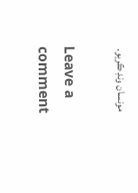مونسان ونڊ ڪريو.

Leave a comment